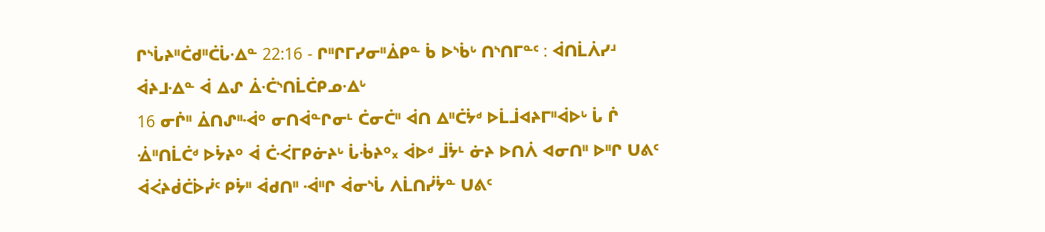ᒋᔅᒑᔨᐦᑖᑯᐦᑖᒑᐧᐃᓐ 22:16 - ᒋᐦᒋᒥᓯᓂᐦᐄᑭᓐ ᑳ ᐅᔅᑳᒡ ᑎᔅᑎᒥᓐᑦ : ᐋᑎᒫᐲᓯᒽ ᐋᔨᒳᐃᓐ ᐋ ᐃᔑ ᐄᐧᑖᔅᑎᒫᑖᑭᓄᐧᐃᒡ
16 ᓂᒌᐦ ᐄᑎᔑᐦᐙᐤ ᓂᑎᐋᓐᒋᓂᒻ ᑖᓂᑖᐦ ᐋᑎ ᐃᐦᑖᔮᒄ ᐅᒫᒨᐊᔨᒥᐦᐋᐅᒡ ᒑ ᒌ ᐐᐦᑎᒫᑖᒄ ᐅᔮᔨᐤ ᐋ ᑖᑆᒥᑭᓃᔨᒡ ᒑᒀᔨᐤ᙮ ᐋᐅᒄ ᒨᔮᒻ ᓃᔨ ᐅᑎᐲ ᐊᓂᑎᐦ ᐅᐦᒋ ᑌᕕᑦ ᐋᐹᔨᑰᑖᐆᓰᑦ ᑭᔮᐦ ᐋᑯᑎᐦ ᐙᐦᒋ ᐋᓂᔅᒑ ᐱᒫᑎᓰᔮᓐ ᑌᕕᑦ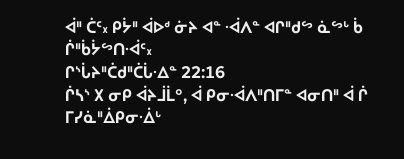ᐋᐦ ᑖᑦ᙮ ᑭᔮᐦ ᐋᐅᒄ ᓃᔨ ᐊᓐ ᐙᐱᓐ ᐊᒋᐦᑯᔥ ᓈᔥᒡ ᑳ ᒌᐦᑳᔮᔥᑎᐙᑦ᙮
ᒋᔅᒑᔨᐦᑖᑯᐦᑖᒑᐧᐃᓐ 22:16
ᒌᓴᔅ ᙭ ᓂᑭ ᐋᔨᒨᒫᐤ, ᐋ ᑭᓂᐙᐱᐦᑎᒥᓐ ᐊᓂᑎᐦ ᐋ ᒌ ᒥᓯᓈᐦᐄᑭᓂᐐᒡ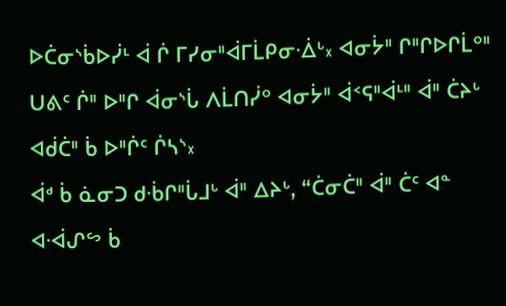ᐅᑖᓂᔅᑳᐅᓰᒻ ᐋ ᒌ ᒥᓯᓂᐦᐋᒥᒫᑭᓂᐐᒡ᙮ ᐊᓂᔮᐦ ᒋᐦᒋᐅᒋᒫᐤᐦ ᑌᕕᑦ ᒌᐦ ᐅᐦᒋ ᐋᓂᔅᒑ ᐱᒫᑎᓰᐤ ᐊᓂᔮᐦ ᐋᑉᕋᐦᐋᒻᐦ ᐋᐦ ᑖᔨᒡ ᐊᑰᑖᐦ ᑳ ᐅᐦᒌᑦ ᒌᓴᔅ᙮
ᐋᒄ ᑳ ᓈᓂᑐ ᑯᒀᒋᐦᒑᒧᒡ ᐋᐦ ᐃᔨᒡ, “ᑖᓂᑖᐦ ᐋᐦ ᑖᑦ ᐊᓐ ᐊᐙᔑᔥ ᑳ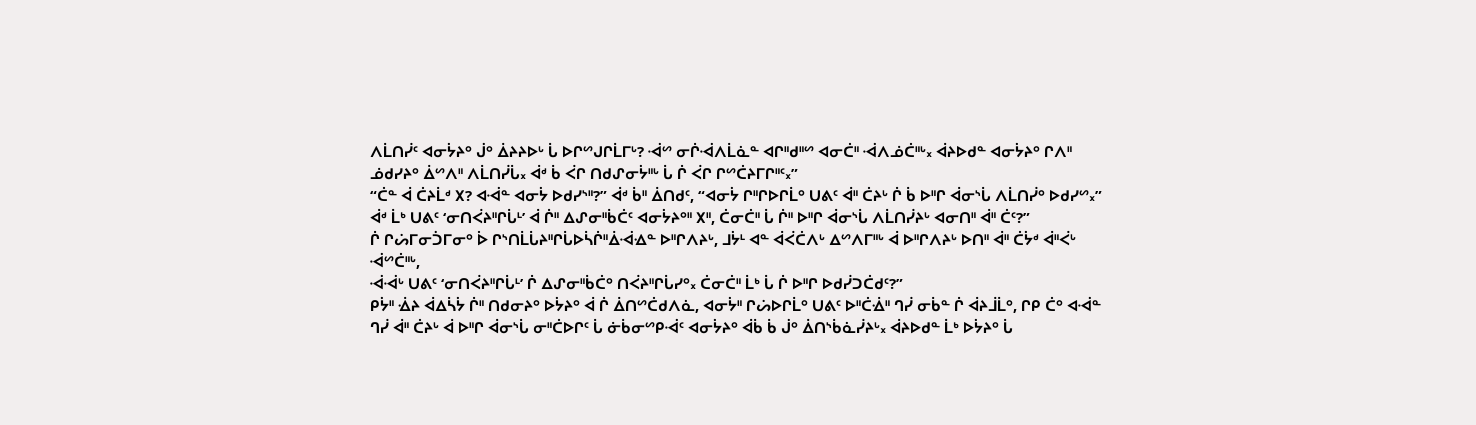ᐱᒫᑎᓰᑦ ᐊᓂᔮᔨᐤ ᒎᐤ ᐄᔨᔨᐅᒡ ᒑ ᐅᒋᔥᒍᒋᒫᒥᒡ? ᐙᔥ ᓂᒌᐙᐱᒫᓈᓐ ᐊᒋᐦᑯᐦᔥ ᐊᓂᑖᐦ ᐙᐱᓅᑖᐦᒡ᙮ ᐋᔨᐅᑯᓐ ᐊᓂᔮᔨᐤ ᒋᐱᐦ ᓅᑯᓯᔨᐤ ᐄᔥᐱᐦ ᐱᒫᑎᓰᒑ᙮ ᐋᒄ ᑳ ᐹᒋ ᑎᑯᔑᓂᔮᐦᒡ ᒑ ᒌ ᐹᒋ ᒋᔥᑖᔨᒥᒋᐦᑦ᙮”
“ᑖᓐ ᐋ ᑖᔨᒫᒄ ᙭? ᐊᐙᓐ ᐊᓂᔮ ᐅᑯᓯᔅᐦ?” ᐋᒄ ᑳᐦ ᐄᑎᑯᑦ, “ᐊᓂᔮ ᒋᐦᒋᐅᒋᒫᐤ ᑌᕕᑦ ᐋᐦ ᑖᔨᒡ ᒌ ᑳ ᐅᐦᒋ ᐋᓂᔅᒑ ᐱᒫᑎᓰᐤ ᐅᑯᓯᔥ᙮”
ᐋᒄ ᒫᒃ ᑌᕕᑦ ‘ᓂᑎᐹᔨᐦᒋᒑᒻ’ ᐋ ᒌᐦ ᐃᔑᓂᐦᑳᑖᑦ ᐊᓂᔮᔨᐤᐦ ᙭ᐦ, ᑖᓂᑖᐦ ᒑ ᒌᐦ ᐅᐦᒋ ᐋᓂᔅᒑ ᐱᒫᑎᓰᔨᒡ ᐊᓂᑎᐦ ᐋᐦ ᑖᑦ?”
ᒌ ᒋᔖᒥᓂᑑᒥᓂᐤ ᐆ ᒋᔅᑎᒫᒑᔨᐦᒋᒑᐅᓵᒌᐦᐄᐙᐎᓐ ᐅᐦᒋᐱᔨᒡ, ᒧᔮᒻ ᐊᓐ ᐋᐹᑖᐱᒡ ᐃᔥᐱᒥᐦᒡ ᐋ ᐅᐦᒋᐱᔨᒡ ᐅᑎᐦ ᐋᐦ ᑖᔮᒄ ᐋᐦᐹᒡ ᐙᔥᑖᐦᒡ,
ᐙᐙᒡ ᑌᕕᑦ ‘ᓂᑎᐹᔨᐦᒋᒑᒻ’ ᒌ ᐃᔑᓂᐦᑳᑖᐤ ᑎᐹᔨᐦᒋᒑᓯᐤ᙮ ᑖᓂᑖᐦ ᒫᒃ ᒑ ᒌ ᐅᐦᒋ ᐅᑯᓰᑐᑖᑯᑦ?”
ᑭᔮᐦ ᐐᔨ ᐋᐃᓵᔮ ᒌᐦ ᑎᑯᓂᔨᐤ ᐅᔮᔨᐤ ᐋ ᒌ ᐄᑎᔥᑖᑯᐱᓈ, ᐊᓂᔮᐦ ᒋᔖᐅᒋᒫᐤ ᑌᕕᑦ ᐅᐦᑖᐐᐦ ᒉᓰ ᓂᑳᓐ ᒌ ᐋᔨᒨᒫᐤ, ᒋᑭ ᑖᐤ ᐊᐙᓐ ᒉᓰ ᐋᐦ ᑖᔨᒡ ᐋ ᐅᐦᒋ ᐋᓂᔅᒑ ᓂᐦᑖᐅᒋᑦ ᒑ ᓃᑳᓂᔥᑭᐙᑦ ᐊᓂᔮᔨᐤ ᐋᑳ ᑳ ᒎᐤ ᐄᑎᔅᑳᓈᓰᔨᒡ᙮ ᐋᔨᐅᑯᓐ ᒫᒃ ᐅᔮᔨᐤ ᒑ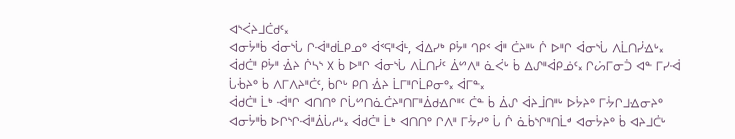ᐊᔅᐹᔨᒧᑖᑯᑦ᙮
ᐊᓂᔮᐦᑳ ᐋᓂᔅᒑ ᒋᐙᐦᑯᒫᑭᓄᐤ ᐋᑉᕋᐦᐋᒻ, ᐋᐃᓯᒃ ᑭᔮᐦ ᒉᑭᑉ ᐋᐦ ᑖᔨᐦᒡ ᒌ ᐅᐦᒋ ᐋᓂᔅᒑ ᐱᒫᑎᓰᐎᒡ᙮ ᐋᑯᑖᐦ ᑭᔮᐦ ᐐᔨ ᒌᓴᔅ ᙭ ᑳ ᐅᐦᒋ ᐋᓂᔅᒑ ᐱᒫᑎᓰᑦ ᐄᔥᐱᐦ ᓈᐹᒡ ᑳ ᐃᔑᐦᐋᑭᓅᑦ᙮ ᒋᔖᒥᓂᑑ ᐊᓐ ᒥᓯᐙ ᒑᒀᔨᐤ ᑳ ᐱᒥᐱᔨᐦᑖᑦ, ᑳᒋᒡ ᑭᑎ ᐐᔨ ᒫᒥᐦᒋᒫᑭᓂᐤ᙮ ᐋᒥᓐ᙮
ᐋᑯᑖᐦ ᒫᒃ ᐙᐦᒋ ᐊᑎᑎᐤ ᒋᒑᔥᑎᓈᑖᔨᐦᑎᒥᐦᐄᑯᐎᒋᐦᑦ ᑖᓐ ᑳ ᐄᔑ ᐋᔨᒨᑎᐦᒡ ᐅᔮᔨᐤ ᒥᔻᒋᒧᐎᓂᔨᐤ ᐊᓂᔮᐦᑳ ᐅᒋᔅᒋᐙᐦᐄᒑᓱᒡ᙮ ᐋᑯᑖᐦ ᒫᒃ ᐊᑎᑎᐤ ᒋᐱᐦ ᒥᔻᓯᐤ ᒑ ᒌ ᓈᑳᔅᒋᐦᑎᒫᒄ ᐊᓂᔮᔨᐤ ᑳ ᐊᔨᒧᑖᒡ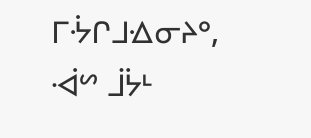ᒥᔻᒋᒧᐎᓂᔨᐤ, ᐙᔥ ᒨᔮᒻ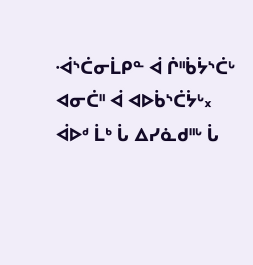ᐙᔅᑖᓂᒫᑭᓐ ᐋ ᒌᐦᑳᔮᔅᑖᒡ ᐊᓂᑖᐦ ᐋ ᐊᐅᑳᔅᑖᔮᒡ᙮ ᐋᐅᒄ ᒫᒃ ᒑ ᐃᓯᓈᑯᐦᒡ ᒑ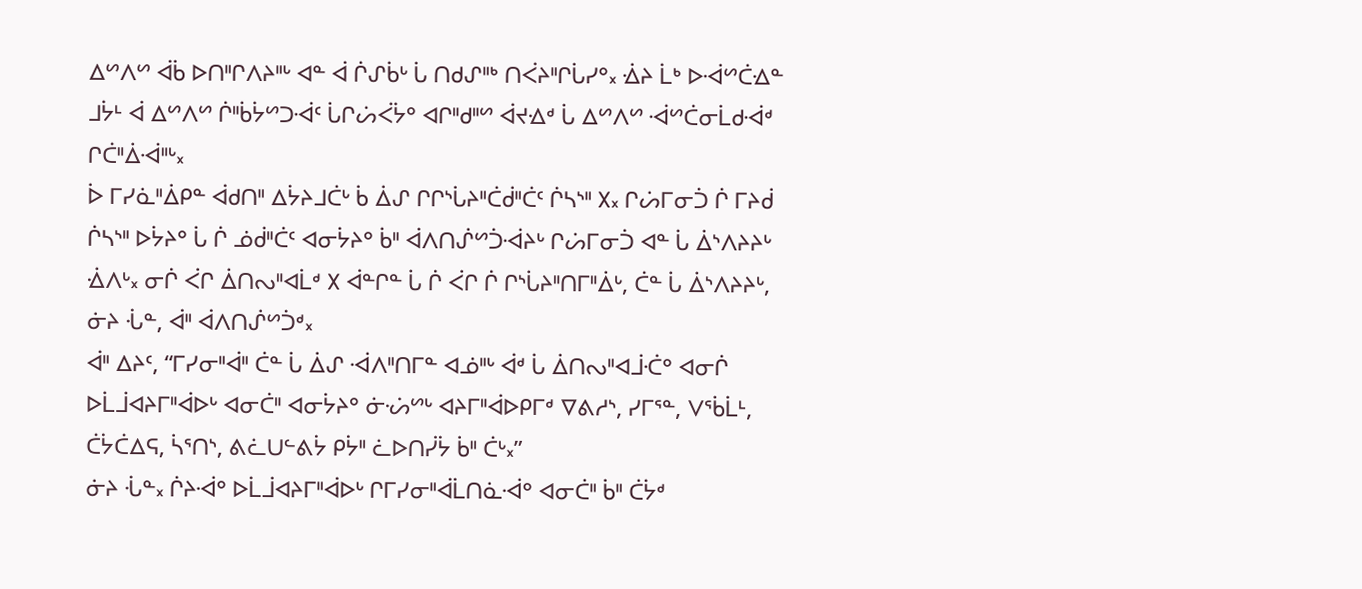ᐃᔥᐱᔥ ᐋᑳ ᐅᑎᐦᒋᐱᔨᐦᒡ ᐊᓐ ᐋ ᒌᔑᑳᒡ ᒑ ᑎᑯᔑᐦᒃ ᑎᐹᔨᐦᒋᒑᓯᐤ᙮ ᐐᔨ ᒫᒃ ᐅᐙᔥᑖᐎᓐ ᒧᔮᒻ ᐋ ᐃᔥᐱᔥ ᒌᐦᑳᔮᔥᑐᐙᑦ ᒑᒋᔖᐹᔮᐤ ᐊᒋᐦᑯᐦᔥ ᐋᔪᐎᒄ ᒑ ᐃᔥᐱᔥ ᐙᔥᑖᓂᒫᑯᐙᒄ ᒋᑖᐦᐄᐙᐦᒡ᙮
ᐆ ᒥᓯᓈᐦᐄᑭᓐ ᐋᑯᑎᐦ ᐃᔮᔨᒧᑖᒡ ᑳ ᐄᔑ ᒋᒋᔅᒑᔨᐦᑖᑰᐦᑖᑦ ᒌᓴᔅᐦ ᙭᙮ ᒋᔖᒥᓂᑑ ᒌ ᒥᔨᑰ ᒌᓴᔅᐦ ᐅᔮᔨᐤ ᒑ ᒌ ᓅᑰᐦᑖᑦ ᐊᓂᔮᔨᐤ ᑳᐦ ᐋᐱᑎᔒᔥᑑᐙᔨᒡ ᒋᔖᒥᓂᑑ ᐊᓐ ᒑ ᐄᔅᐱᔨᔨᒡ ᐐᐱᒡ᙮ ᓂᒌ ᐹᒋ ᐄᑎᔓᐦᐊᒫᒄ ᙭ ᐋᓐᒋᓐ ᒑ ᒌ ᐹᒋ ᒌ ᒋᔅᒑᔨᐦᑎᒥᐦᐄᒡ, ᑖᓐ ᒑ ᐄᔅᐱᔨᔨᒡ, ᓃᔨ ᒞᓐ, ᐋᐦ ᐋᐱᑎᔒᔥᑑᒄ᙮
ᐋᐦ ᐃᔨᑦ, “ᒥᓯᓂᐦᐋᐦ ᑖᓐ ᒑ ᐄᔑ ᐙᐱᐦᑎᒥᓐ ᐊᓅᐦᒡ ᐋᒄ ᒑ ᐄᑎᔓᐦᐊᒨᑣᐤ ᐊᓂᒌ ᐅᒫᒨᐊᔨᒥᐦᐋᐅᒡ ᐊᓂᑖᐦ ᐊᓂᔮᔨᐤ ᓃᔣᔥᒡ ᐊᔨᒥᐦᐋᐅᑭᒥᒄ ᐁᕕᓱᔅ, ᓯᒥᕐᓐ, ᐯᕐᑳᒫᒻ, ᑖᔮᑖᐃᕋ, ᓵᕐᑎᔅ, ᕕᓛᑌᓪᕕᔮ ᑭᔮᐦ ᓛᐅᑎᓰᔮ ᑳᐦ ᑖᒡ᙮”
ᓃᔨ ᒞᓐ᙮ ᒌᔨᐙᐤ ᐅᒫᒨᐊᔨᒥᐦᐋᐅᒡ ᒋᒥᓯᓂᐦᐋᒫᑎᓈᐙᐤ ᐊᓂᑖᐦ ᑳᐦ ᑖᔮᒄ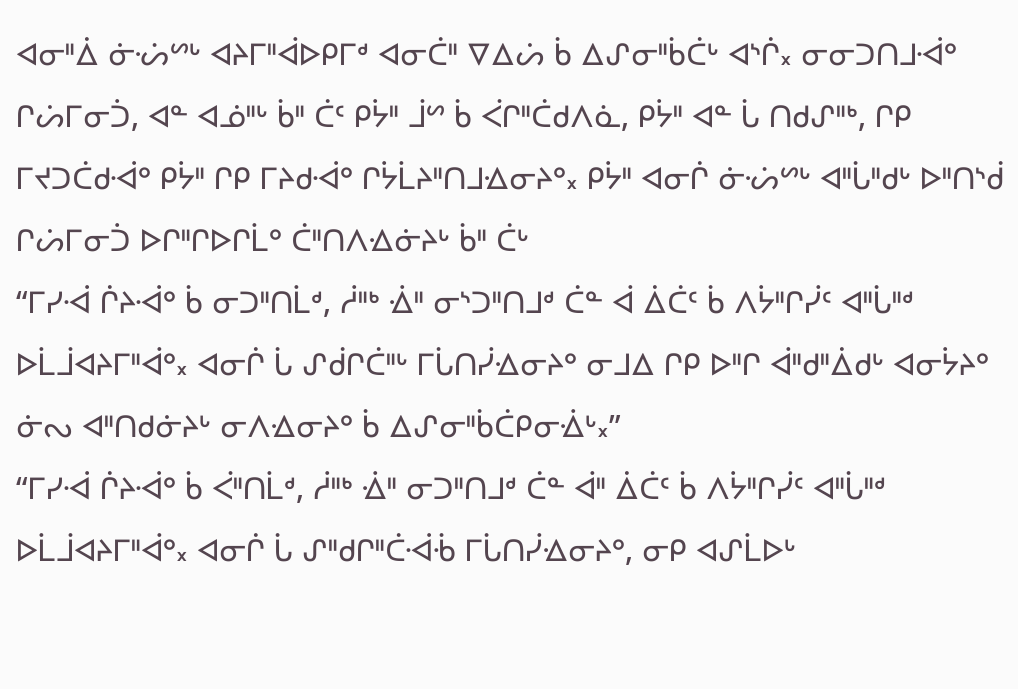ᐊᓂᐦᐄ ᓃᔣᔥᒡ ᐊᔨᒥᐦᐋᐅᑭᒥᒄ ᐊᓂᑖᐦ ᐁᐃᔖ ᑳ ᐃᔑᓂᐦᑳᑖᒡ ᐊᔅᒌ᙮ ᓂᓂᑐᑎᒧᐙᐤ ᒋᔖᒥᓂᑑ, ᐊᓐ ᐊᓅᐦᒡ ᑳᐦ ᑖᑦ ᑭᔮᐦ ᒨᔥ ᑳ ᐹᒋᐦᑖᑯᐱᓈ, ᑭᔮᐦ ᐊᓐ ᒑ ᑎᑯᔑᐦᒃ, ᒋᑭ ᒥᔪᑐᑖᑯᐙᐤ ᑭᔮᐦ ᒋᑭ ᒥᔨᑯᐙᐤ ᒋᔮᒫᔨᐦᑎᒧᐎᓂᔨᐤ᙮ ᑭᔮᐦ ᐊᓂᒌ ᓃᔣᔥᒡ ᐊᐦᒑᐦᑯᒡ ᐅᐦᑎᔅᑰ ᒋᔖᒥᓂᑑ ᐅᒋᐦᒋᐅᒋᒫᐤ ᑖᐦᑎᐱᐎᓃᔨᒡ ᑳᐦ ᑖᒡ
“ᒥᓯᐙ ᒌᔨᐙᐤ ᑳ ᓂᑐᐦᑎᒫᒄ, ᓲᐦᒃ ᐐᐦ ᓂᔅᑐᐦᑎᒧᒄ ᑖᓐ ᐋ ᐄᑖᑦ ᑳ ᐱᔮᐦᒋᓰᑦ ᐊᐦᒑᐦᒄ ᐅᒫᒨᐊᔨᒥᐦᐋᐤ᙮ ᐊᓂᒌ ᒑ ᔑᑰᒋᑖᐦᒡ ᒥᒑᑎᓰᐎᓂᔨᐤ ᓂᒧᐃ ᒋᑭ ᐅᐦᒋ ᐋᐦᑯᐦᐄᑯᒡ ᐊᓂᔮᔨᐤ ᓃᔓ ᐊᐦᑎᑯᓃᔨᒡ ᓂᐱᐎᓂᔨᐤ ᑳ ᐃᔑᓂᐦᑳᑖᑭᓂᐐᒡ᙮”
“ᒥᓯᐙ ᒌᔨᐙᐤ ᑳ ᐹᐦᑎᒫᒄ, ᓲᐦᒃ ᐐᐦ ᓂᑐᐦᑎᒧᒄ ᑖᓐ ᐋᐦ ᐄᑖᑦ ᑳ ᐱᔮᐦᒋᓰᑦ ᐊᐦᒑᐦᒄ ᐅᒫᒨᐊᔨᒥᐦᐋᐤ᙮ ᐊᓂᒌ ᒑ ᔑᐦᑯᒋᐦᑖᐙᒀ ᒥᒑᑎᓰᐎᓂᔨᐤ, ᓂᑭ ᐊᔑᒫᐅᒡ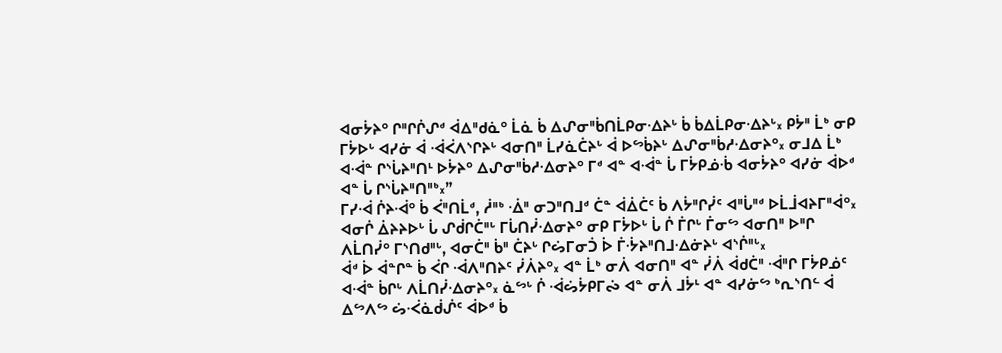ᐊᓂᔮᔨᐤ ᒋᐦᒋᒌᔑᒄ ᐋᐃᐦᑯᓈᐤ ᒫᓈ ᑳ ᐃᔑᓂᐦᑳᑎᒫᑭᓂᐎᔨᒡ ᑳ ᑳᐃᒫᑭᓂᐎᔨᒡ᙮ ᑭᔮᐦ ᒫᒃ ᓂᑭ ᒥᔮᐅᒡ ᐊᓯᓃ ᐋ ᐙᐹᐱᔅᒋᔨᒡ ᐊᓂᑎᐦ ᒫᓯᓈᑖᔨᒡ ᐋ ᐅᔥᑳᔨᒡ ᐃᔑᓂᐦᑳᓱᐎᓂᔨᐤ᙮ ᓂᒧᐃ ᒫᒃ ᐊᐙᓐ ᒋᔅᒑᔨᐦᑎᒻ ᐅᔮᔨᐤ ᐃᔑᓂᐦᑳᓱᐎᓂᔨᐤ ᒥᒄ ᐊᓐ ᐊᐙᓐ ᒑ ᒥᔮᑭᓅᒀ ᐊᓂᔮᔨᐤ ᐊᓯᓃ ᐋᐅᒄ ᐊᓐ ᒑ ᒋᔅᒑᔨᐦᑎᐦᒃ᙮”
ᒥᓯᐙ ᒌᔨᐙᐤ ᑳ ᐹᐦᑎᒫᒄ, ᓲᐦᒃ ᐐᐦ ᓂᑐᐦᑎᒧᒄ ᑖᓐ ᐋᐄᑖᑦ ᑳ ᐱᔮᐦᒋᓰᑦ ᐊᐦᒑᐦᒄ ᐅᒫᒨᐊᔨᒥᐦᐋᐤ᙮ ᐊᓂᒌ ᐄᔨᔨᐅᒡ ᒑ ᔑᑰᒋᑖᐦᒡ ᒥᒑᑎᓰᐎᓂᔨᐤ ᓂᑭ ᒥᔮᐅᒡ ᒑ ᒌ ᒦᒋᒡ ᒦᓂᔥ ᐊᓂᑎᐦ ᐅᐦᒋ ᐱᒫᑎᓰᐤ ᒥᔅᑎᑯᐦᒡ, ᐊᓂᑖᐦ ᑳᐦ ᑖᔨᒡ ᒋᔖᒥᓂᑑ ᐆ ᒦᔻᔨᐦᑎᒧᐎᓃᔨᒡ ᐊᔅᒌᐦᒡ᙮
ᐋᒄ ᐆ ᐋᓐᒋᓐ ᑳ ᐹᒋ ᐙᐱᐦᑎᔨᑦ ᓰᐲᔨᐤ᙮ ᐊᓐ ᒫᒃ ᓂᐲ ᐊᓂᑎᐦ ᐊᓐ ᓰᐲ ᐋᑯᑖᐦ ᐙᐦᒋ ᒥᔮᑭᓅᑦ ᐊᐙᓐ ᑳᒋᒡ ᐱᒫᑎᓰᐎᓂᔨᐤ᙮ ᓈᔥᒡ ᒌ ᐙᔖᔮᑭᒥᔔ ᐊᓐ ᓂᐲ ᒧᔮᒻ ᐊᓐ ᐊᓯᓃᔥ ᒃᕆᔅᑎᓪ ᐋ ᐃᔥᐱᔥ ᔖᑆᓈᑰᔒᑦ ᐋᐅᒄ ᑳ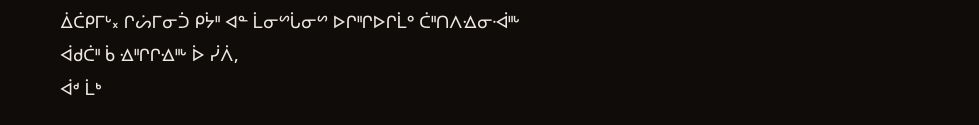ᐄᑖᑭᒥᒡ᙮ ᒋᔖᒥᓂᑑ ᑭᔮᐦ ᐊᓐ ᒫᓂᔥᒑᓂᔥ ᐅᒋᐦᒋᐅᒋᒫᐤ ᑖᐦᑎᐱᐎᓂᐙᐦᒡ ᐋᑯᑖᐦ ᑳ ᐎᐦᒋᒋᐎᐦᒡ ᐆ ᓰᐲ,
ᐋᒄ ᒫᒃ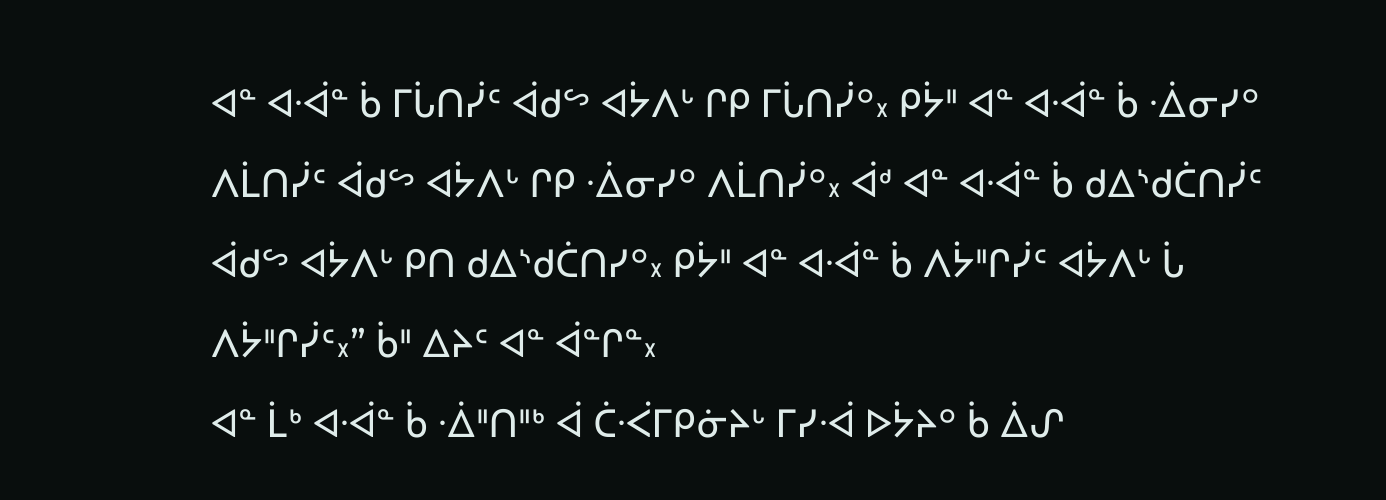ᐊᓐ ᐊᐙᓐ ᑳ ᒥᒑᑎᓰᑦ ᐋᑯᔥ ᐊᔮᐱᒡ ᒋᑭ ᒥᒑᑎᓰᐤ᙮ ᑭᔮᐦ ᐊᓐ ᐊᐙᓐ ᑳ ᐐᓂᓯᐤ ᐱᒫᑎᓰᑦ ᐋᑯᔥ ᐊᔮᐱᒡ ᒋᑭ ᐐᓂᓯᐤ ᐱᒫᑎᓰᐤ᙮ ᐋᒄ ᐊᓐ ᐊᐙᓐ ᑳ ᑯᐃᔅᑯᑖᑎᓰᑦ ᐋᑯᔥ ᐊᔮᐱᒡ ᑭᑎ ᑯᐃᔅᑯᑖᑎᓯᐤ᙮ ᑭᔮᐦ ᐊᓐ ᐊᐙᓐ ᑳ ᐱᔮᐦᒋᓰᑦ ᐊᔮᐱᒡ ᒑ ᐱᔮᐦᒋᓰᑦ᙮” ᑳᐦ ᐃᔨᑦ ᐊᓐ ᐋᓐᒋᓐ᙮
ᐊᓐ ᒫᒃ ᐊᐙᓐ ᑳ ᐐᐦᑎᐦᒃ ᐋ ᑖᑆᒥᑭᓃᔨᒡ ᒥᓯᐙ ᐅᔮᔨᐤ ᑳ ᐄᔑ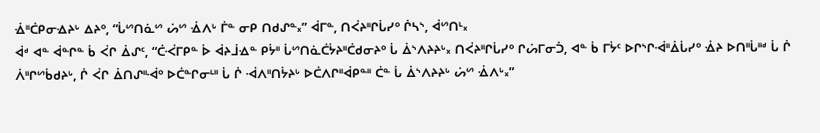ᐐᐦᑖᑭᓂᐎᔨᒡ ᐃᔨᐤ, “ᒑᔥᑎᓈᔥ ᔖᔥ ᐐᐱᒡ ᒦᓐ ᓂᑭ ᑎᑯᔑᓐ᙮” ᐋᒥᓐ, ᑎᐹᔨᐦᒋᒑᓯᐤ ᒌᓴᔅ, ᐋᔥᑎᒻ᙮
ᐋᒄ ᐊᓐ ᐋᓐᒋᓐ ᑳ ᐹᒋ ᐄᔑᑦ, “ᑖᑆᒥᑭᓐ ᐆ ᐋᔨᒨᐎᓐ ᑭᔮᐦ ᒑᔥᑎᓈᑖᔮᔨᐦᑖᑯᓂᔨᐤ ᒑ ᐄᔅᐱᔨᔨᒡ᙮ ᑎᐹᔨᐦᒋᒑᓯᐤ ᒋᔖᒥᓂᑑ, ᐊᓐ ᑳ ᒥᔮᑦ ᐅᒋᔅᒋᐙᐦᐄᒑᓯᐤ ᐐᔨ ᐅᑎᐦᒑᐦᒄ ᒑ ᒌ ᐲᐦᒋᔥᑳᑯᔨᒡ, ᒌ ᐹᒋ ᐄᑎᔑᐦᐙᐤ ᐅᑖᓐᒋᓂᒻᐦ ᒑ ᒌ ᐙᐱᐦᑎᔮᔨᒡ ᐅᑖᐱᒋᐦᐋᑭᓐᐦ ᑖᓐ ᒑ ᐄᔅᐱᔨᔨᒡ ᔖᔥ ᐐᐱᒡ᙮”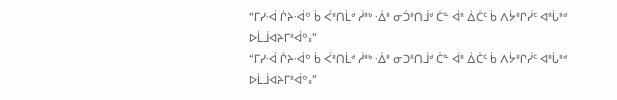“ᒥᓯᐙ ᒌᔨᐙᐤ ᑳ ᐹᐦᑎᒫᒄ ᓲᐦᒃ ᐐᐦ ᓂᑑᐦᑎᒨᒄ ᑖᓐ ᐋᐦ ᐄᑖᑦ ᑳ ᐱᔮᐦᒋᓰᑦ ᐊᐦᒑᐦᒄ ᐅᒫᒨᐊᔨᒥᐦᐋᐤ᙮”
“ᒥᓯᐙ ᒌᔨᐙᐤ ᑳ ᐹᐦᑎᒫᒄ ᓲᐦᒃ ᐐᐦ ᓂᑐᐦᑎᒨᒄ ᑖᓐ ᐋᐦ ᐄᑖᑦ ᑳ ᐱᔮᐦᒋᓰᑦ ᐊᐦᒑᐦᒄ ᐅᒫᒨᐊᔨᒥᐦᐋᐤ᙮”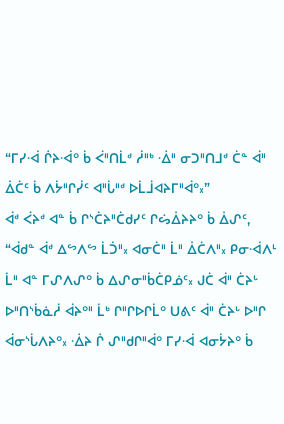“ᒥᓯᐙ ᒌᔨᐙᐤ ᑳ ᐹᐦᑎᒫᒄ ᓲᐦᒃ ᐐᐦ ᓂᑐᐦᑎᒧᒄ ᑖᓐ ᐋᐦ ᐄᑖᑦ ᑳ ᐱᔮᐦᒋᓰᑦ ᐊᐦᒑᐦᒄ ᐅᒫᒨᐊᔨᒥᐦᐋᐤ᙮”
ᐋᒄ ᐹᔨᒄ ᐊᓐ ᑳ ᒋᔅᑖᔨᐦᑖᑯᓯᑦ ᒋᔖᐄᔨᔨᐤ ᑳ ᐄᔑᑦ, “ᐋᑯᓐ ᐋᒄ ᐃᔥᐱᔥ ᒫᑑᐦ᙮ ᐊᓂᑖᐦ ᒫᐦ ᐄᑖᐱᐦ᙮ ᑭᓂᐙᐱᒻ ᒫᐦ ᐊᓐ ᒥᔑᐱᔑᐤ ᑳ ᐃᔑᓂᐦᑳᑖᑭᓅᑦ᙮ ᒍᑖ ᐋᐦ ᑖᔨᒡ ᐅᐦᑎᔅᑳᓈᓲ ᐋᔨᐤᐦ ᒫᒃ ᒋᐦᒋᐅᒋᒫᐤ ᑌᕕᑦ ᐋᐦ ᑖᔨᒡ ᐅᐦᒋ ᐋᓂᔅᒑᐱᔨᐤ᙮ ᐐᔨ ᒌ ᔑᐦᑯᒋᐦᐋᐤ ᒥᓯᐙ ᐊᓂᔮᔨᐤ ᑳ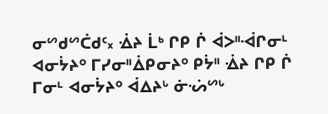ᓂᔥᑯᔥᑖᑯᑦ᙮ ᐐᔨ ᒫᒃ ᒋᑭ ᒌ ᐋᐳᐦᐙᒋᓂᒻ ᐊᓂᔮᔨᐤ ᒥᓯᓂᐦᐄᑭᓂᔨᐤ ᑭᔮᐦ ᐐᔨ ᒋᑭ ᒌ ᒥᓂᒻ ᐊᓂᔮᔨᐤ ᐋᐃᔨᒡ ᓃᔣᔥᒡ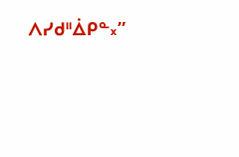ᐱᓯᑯᐦᐄᑭᓐ᙮”